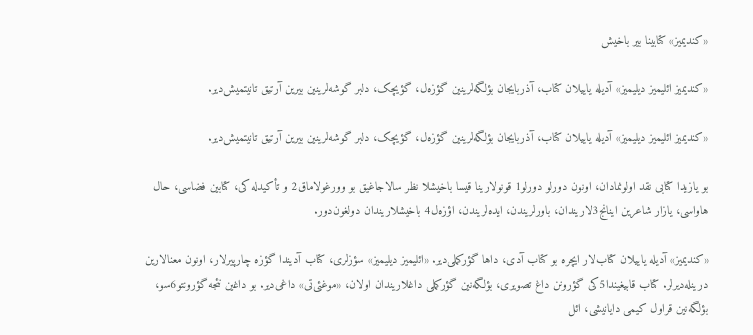«کندیمیز» کتابینا بیر باخیش

«کندیمیز ائلیمیز دیلیمیز» آدیله یاییلان کتاب، آذربایجان بؤلگه‌لرینین گؤزه‌ل، گؤیچک، دلبر گوشه‌لرینین بیرین آرتیق تانیتمیش‌دیر.

«کندیمیز ائلیمیز دیلیمیز» آدیله یاییلان کتاب، آذربایجان بؤلگه‌لرینین گؤزه‌ل، گؤیچک، دلبر گوشه‌لرینین بیرین آرتیق تانیتمیش‌دیر.

بو یازیدا کتابی نقد اولونمادان، اونون دورلو دورلو1 قونولارینا قیسا باخیشلا نظر سالاجاغیق بو وورغولاماق2 و تأکیدله کی، کتابین فضاسی، حال هاواسی، یازار شاعرین اینانج3لاریندان، باورلریندن، ایده‌لریندن، اؤزه‌ل4 باخیشلاریندان دولغون‌دور.

«کندیمیز» آدیله یاییلان کتاب‌لار ایچره بو کتاب آدی، داها گؤرکملی‌دیر. «ائلیمیز دیلیمیز» سؤزلری، کتاب آدیندا گؤزه چارپیرلار، اونون معنالارین درینله‌دیرلر. کتاب قابیغیندا5کی گؤرونن داغ تصویری، بؤلگه‌نین گؤرکملی داغلاریندان اولان، «موغئی‌تی» داغی‌دیر. بو داغین نئجه گؤرونتو6سو، بؤلگه‌نین قراول کیمی دایانیشی، ائل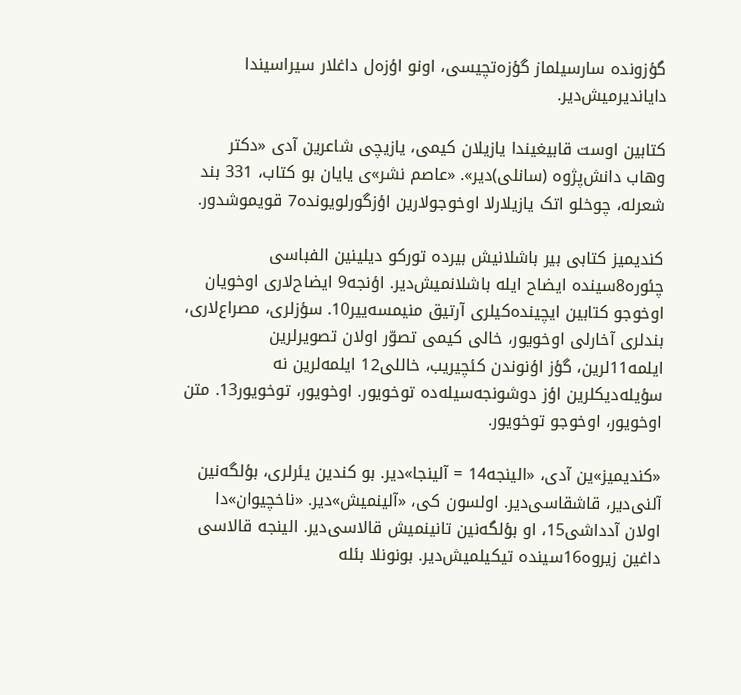گؤزونده سارسیلماز گؤزه‌تچیسی، اونو اؤزه‌ل داغلار سیراسیندا دایاندیرمیش‌دیر.

کتابین اوست قابیغیندا یازیلان کیمی، یازیچی شاعرین آدی «دکتر وهاب دانش‌پژوه (سانلی)دیر». «عاصم نشر»ی یایان بو کتاب، 331 بند شعرله، چوخلو اتک یازیلارلا اوخوجولارین اؤزگورلویونده7 قویموشدور.

کندیمیز کتابی بیر باشلانیش بیرده تورکو دیلینین الفباسی چئوره8سینده ایضاح ایله باشلانمیش‌دیر. اؤنجه9 ایضاح‌لاری اوخویان اوخوجو کتابین ایچینده‌کیلری آرتیق منیمسه‌ییر10. سؤزلری، مصراع‌لاری، بندلری آخارلی اوخویور، خالی کیمی تصوّر اولان تصویرلرین ایلمه11لرین، گؤز اؤنوندن کئچیریب، خاللی12 ایلمه‌لرین نه سؤیله‌دیکلرین اؤز دوشونجه‌سیله‌ده توخویور. اوخویور، توخویور13. متن اوخویور، اوخوجو توخویور.

«کندیمیز»ین آدی، «الینجه14 = آلینجا»دیر. بو کندین یئرلری، بؤلگه‌نین آلنی‌دیر، قاشقاسی‌دیر. اولسون کی، «آلینمیش»دیر. «ناخچیوان»دا اولان آدداشی15، او بؤلگه‌نین تانینمیش قالاسی‌دیر. الینجه قالاسی داغین زیروه16سینده تیکیلمیش‌دیر. بونونلا بئله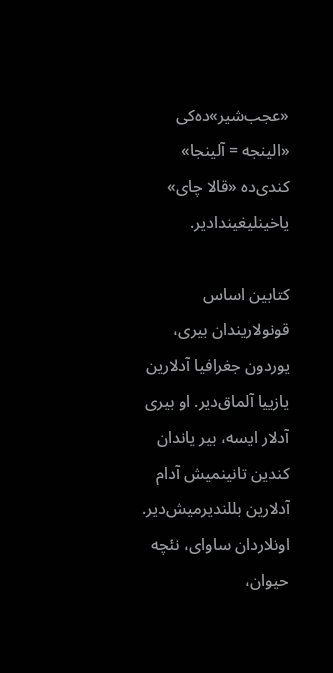«عجب‌شیر»ده‌کی «الینجه = آلینجا» کندی‌ده «قالا چای» یاخینلیغیندادیر.

کتابین اساس قونولاریندان بیری، یوردون جغرافیا آدلارین یازییا آلماق‌دیر. او بیری آدلار ایسه، بیر یاندان کندین تانینمیش آدام آدلارین بللندیرمیش‌دیر. اونلاردان ساوای، نئچه حیوان،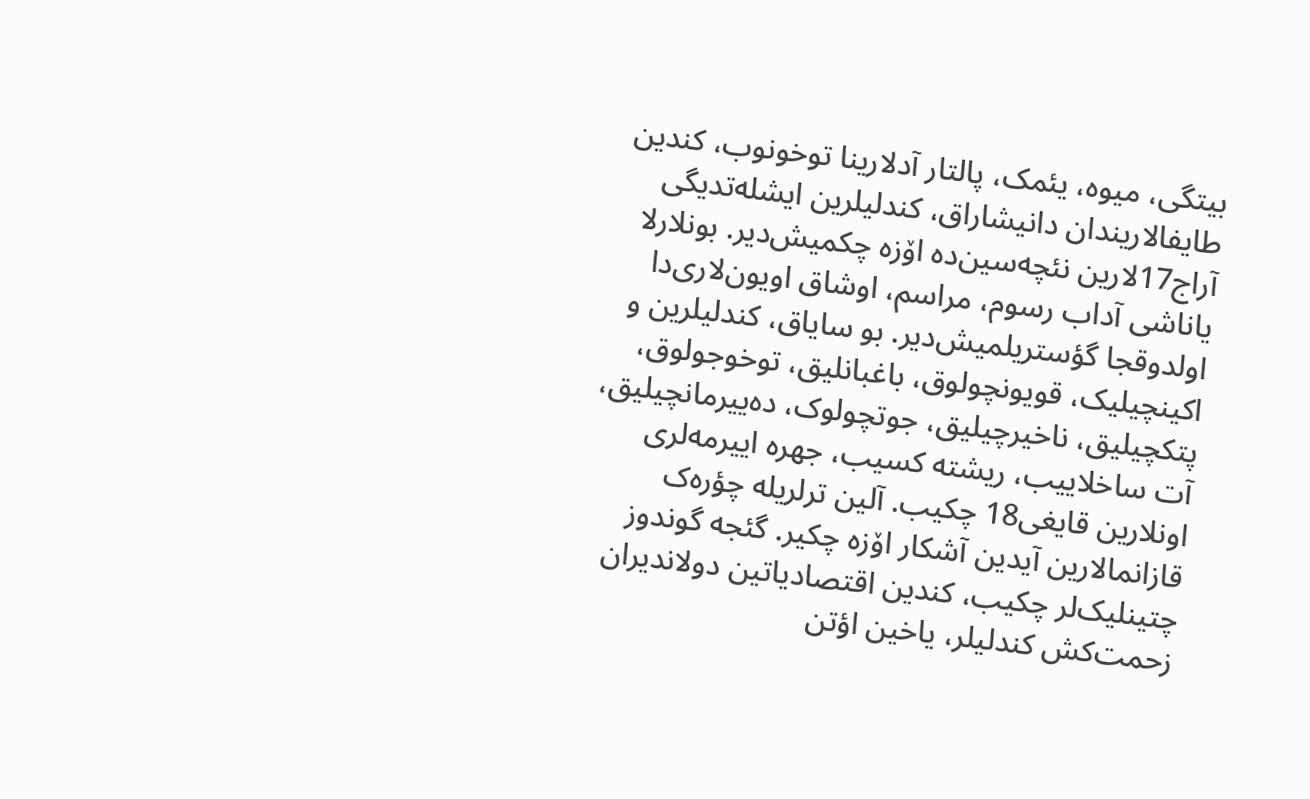بیتگی، میوه، یئمک، پالتار آدلارینا توخونوب، کندین طایفالاریندان دانیشاراق، کندلیلرین ایشله‌تدیگی آراج17لارین نئچه‌سین‌ده اۆزه چکمیش‌دیر. بونلارلا یاناشی آداب رسوم، مراسم، اوشاق اویون‌لاری‌دا اولدوقجا گؤستریلمیش‌دیر. بو سایاق، کندلیلرین و اکینچیلیک، قویونچولوق، باغبانلیق، توخوجولوق، پتکچیلیق، ناخیرچیلیق، جوتچولوک، ده‌ییرمانچیلیق، آت ساخلاییب، ریشته کسیب، جهره اییرمه‌لری اونلارین قایغی18 چکیب. آلین ترلریله چؤره‌ک قازانمالارین آیدین آشکار اۆزه چکیر. گئجه گوندوز چتینلیک‌لر چکیب، کندین اقتصادیاتین دولاندیران زحمت‌کش کندلیلر، یاخین اؤتن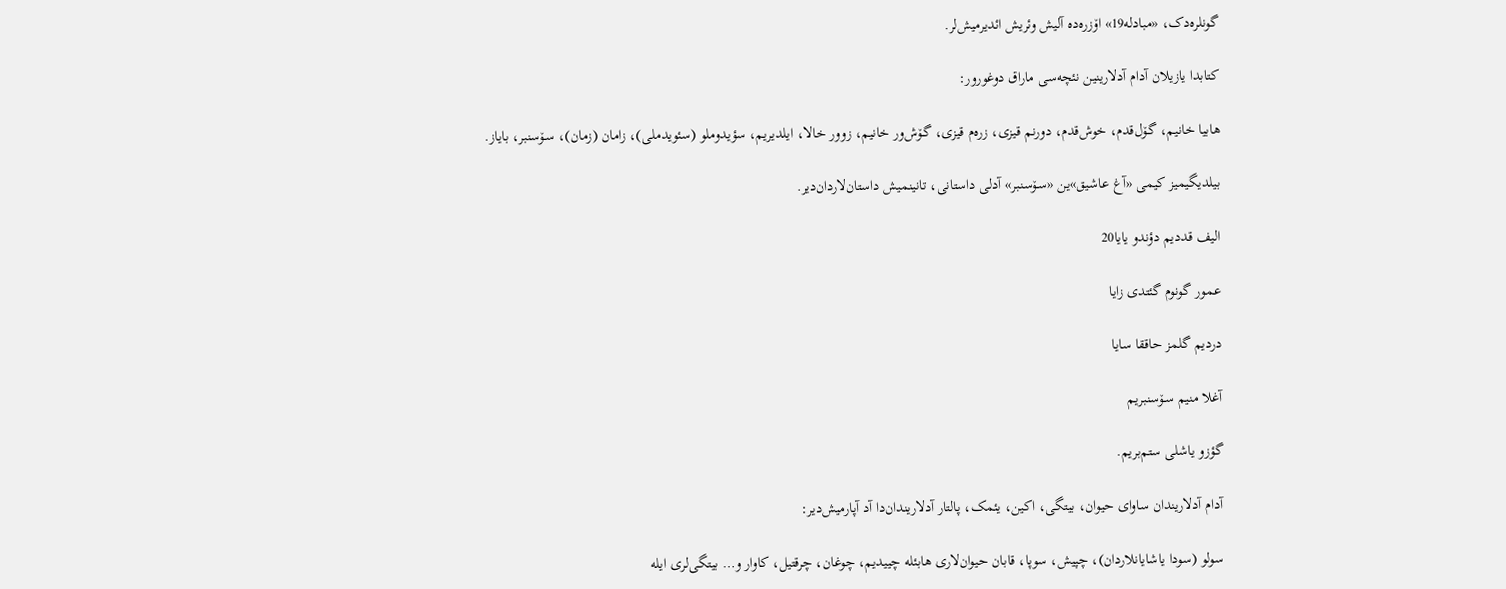گونلره‌دک، «مبادله19» اۆزره‌ده آلیش وئریش ائدیرمیش‌لر.

کتابدا یازیلان آدام آدلارینین نئچه‌سی ماراق دوغورور:

هابیا خانیم، گـۆل‌قدم، خوش‌قدم، دورنم قیزی، زره‌م قیزی، گـۆش‌ور خانیم، زوور خالا، ایلدیریم، سؤیدوملو (سئویدملی)، زامان (زمان)، سـۆسنبر، بایاز.

بیلدیگیمیز کیمی «آغ عاشیق»ین «سـۆسنبر» آدلی داستانی، تانینمیش داستان‌لاردان‌دیر.

الیف قددیم دؤندو یایا20

عمور گونوم گئتدی زایا

دردیم گلمز حاققا سایا

آغلا منیم سـۆسنبریم

گؤزو یاشلی ستم‌بریم.

آدام آدلاریندان ساوای حیوان، بیتگی، اکین، یئمک، پالتار آدلاریندان‌دا آد آپارمیش‌دیر:

سولو (سودا یاشایانلاردان)، چپیش، سوپا، قابان حیوان‌لاری هابئله چییدیم، چوغان، چرقتیل، کاوار و… بیتگی‌لری ایله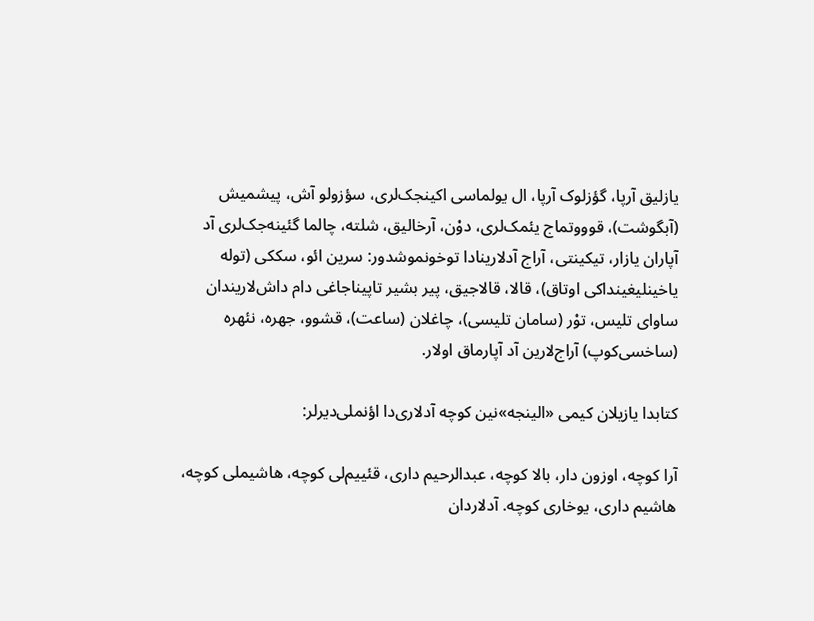یازلیق آرپا، گؤزلوک آرپا، ال یولماسی اکینجک‌لری، سؤزولو آش، پیشمیش (آبگوشت)، قوووتماج یئمک‌لری، دوْن، آرخالیق، شلته، چالما گئینه‌جک‌لری آد آپاران یازار، تیکینتی، آراج آدلارینادا توخونموشدور: سرین ائو، سککی (توله یاخینلیغینداکی اوتاق)، قالا، قالاجیق، پیر بشیر تاپیناجاغی دام داش‌لاریندان ساوای تلیس، توْر (سامان تلیسی)، چاغلان (ساعت)، قشوو، جهره، نئهره (ساخسی‌کوپ) آراج‌لارین آد آپارماق اولار.

کتابدا یازیلان کیمی «الینجه»نین کوچه آدلاری‌دا اؤنملی‌دیرلر:

آرا کوچه، اوزون دار، بالا کوچه، عبدالرحیم داری، قئییم‌لی کوچه، هاشیملی کوچه، هاشیم داری، یوخاری کوچه. آدلاردان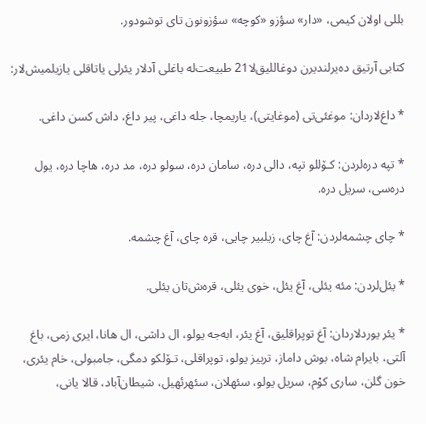بللی اولان کیمی، «دار» سؤزو «کوچه» سؤزونون تای توشودور.

کتابی آرتیق ده‌یرلندیرن دوغاللیق‌لا21 طبیعت‌له باغلی آدلار یئرلی یاتاقلی یازیلمیش‌لار:

* داغ‌لاردان: موغئی‌تی (موغایتی)، یاریمچا، جله داغی، پیر داغ، داش کسن داغی.

* تپه دره‌لردن: کـۆللو تپه، دالی دره، سامان دره، سولو دره، مد دره، هاچا دره، یول دره‌سی، سریل دره.

* چای چشمه‌لردن: آغ چای، زیلبیر چایی، قره چای، آغ چشمه.

* یئل‌لردن: مئه یئلی، آغ یئل، خوی یئلی، قره‌ش‌تان یئلی.

* یئر یوردلاردان: آغ توپراقلیق، آغ یئر، ابه‌جه یولو، ال داشی، ال هانا، ایری زمی، باغ آلتی، بایرام شاه، بوش داماز، تربیز یولو، توپراقلی، تـۆلکو دمگی، جامبولی، خام یئری، خون گلن، ساری کوْم، سریل یولو، سئهلان، سئهرئهیل، شیطان‌آباد، قالا یانی،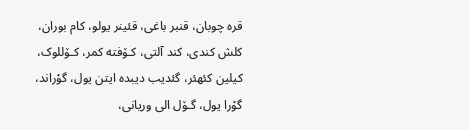قره چوبان، قنبر باغی، قئینر یولو، کام بوران، کلش کندی، کند آلتی، کـۆفته کمر، کـۆللوک، کیلین کئهئر، گئدیب دیبده ایتن یول، گوْراند، گوْرا یول، گـۆل الی وریانی،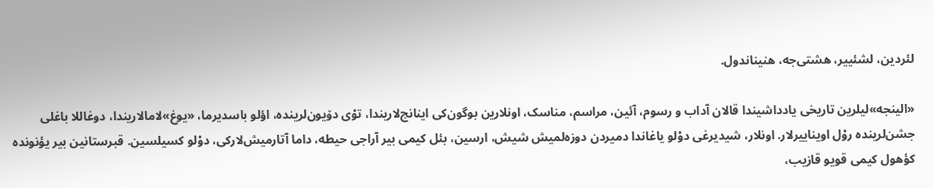لئردین، لشئییر، هشتی‌جه، هنیناندول.

«الینجه»لیلرین تاریخی یادداشیندا قالان آداب و رسوم، آئین، مراسم، مناسک، اونلارین بوگون‌کی اینانج‌لاریندا، توْی دۆیون‌لرینده، اؤلو باسدیرما، «یوغ»لامالاریندا، دوغاللا باغلی جشن‌لرینده روْل اویناییرلار. اونلار، شیدیرغی دوْلو یاغاندا دمیردن دوزه‌لمیش شیش، ارسین، بئل کیمی بیر آراجی حیطه، داما آتارمیش‌لارکی، دوْلو کسیلسین. قبرستانین بیر یؤنونده کؤهول کیمی قویو قازیب،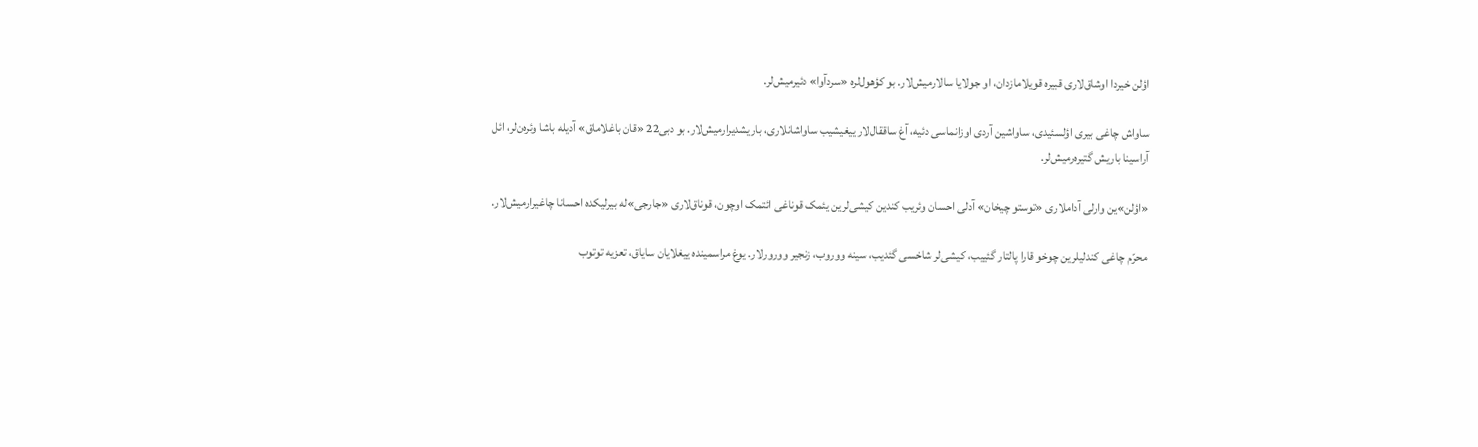اؤلن خیردا اوشاق‌لاری قبیره قویلامازدان، او جولایا سالارمیش‌لار. بو کؤهول‌لره «سردآوا» دئیرمیش‌لر.

ساواش چاغی بیری اؤلسئیدی، ساواشین آردی اوزانماسی دئیه، آغ ساققال‌لار ییغیشیب ساواشانلاری، باریشدیرارمیش‌لار. بو دبی22 «قان باغلاماق» آدیله باشا وئره‌ن‌لر، ائل آراسینا باریش گتیره‌رمیش‌لر.

«اؤلن»ین وارلی آداملاری «توستو چیخان» آدلی احسان وئریب کندین کیشی‌لرین یئمک قوناغی ائتمک اوچون، قوناق‌لاری «جارجی»له بیرلیکده احسانا چاغیرارمیش‌لار.

محرّم چاغی کندلیلرین چوخو قارا پالتار گئییب، کیشی‌لر شاخسی گئدیب، سینه ووروب، زنجیر وورورلار. یوغ مراسمینده ییغلایان سایاق، تعزیه توتوب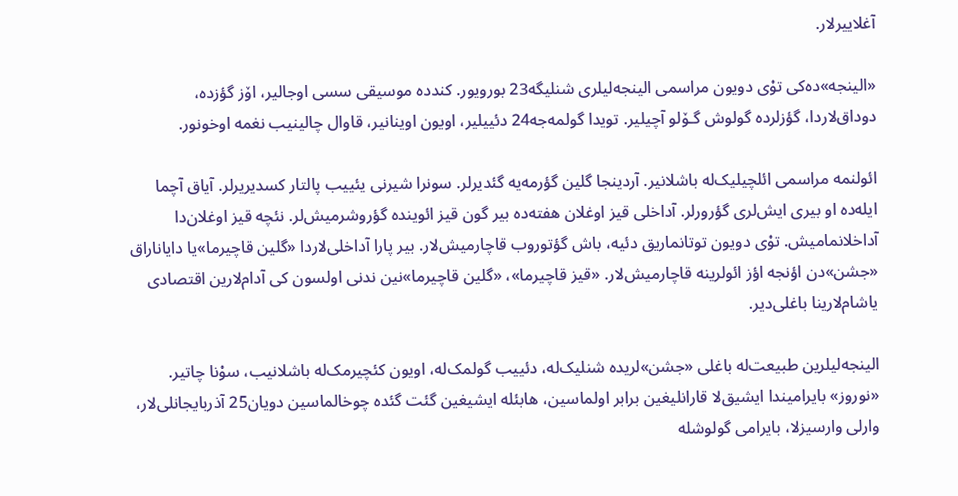آغلاییرلار.

«الینجه»ده‌کی توْی دویون مراسمی الینجه‌لیلری شنلیگه23 بورویور. کندده موسیقی سسی اوجالیر، اۆز گؤزده، دوداق‌لاردا، گؤزلرده گولوش گـۆلو آچیلیر. تویدا گولمه‌جه24 دئییلیر، اویون اوینانیر، قاوال چالینیب نغمه اوخونور.

ائولنمه مراسمی ائلچیلیک‌له باشلانیر. آردینجا گلین گؤرمه‌یه گئدیرلر. سونرا شیرنی یئییب پالتار کسدیریرلر. آیاق آچما ایله‌ده او بیری ایش‌لری گؤرورلر. آداخلی قیز اوغلان هفته‌ده بیر گون قیز ائوینده گؤروشرمیش‌لر. نئچه قیز اوغلان‌دا آداخلانمامیش. توْی دویون توتانماریق دئیه، باش گؤتوروب قاچارمیش‌لار. بیر پارا آداخلی‌لاردا «گلین قاچیرما»یا دایاناراق «جشن»دن اؤنجه اؤز ائولرینه قاچارمیش‌لار. «قیز قاچیرما»، «گلین قاچیرما»نین ندنی اولسون کی آدام‌لارین اقتصادی یاشام‌لارینا باغلی‌دیر.

الینجه‌لیلرین طبیعت‌له باغلی «جشن»لریده شنلیک‌له، دئییب گولمک‌له، اویون کئچیرمک‌له باشلانیب، سوْنا چاتیر. «نوروز» بایرامیندا ایشیق‌لا قارانلیغین برابر اولماسین، هابئله ایشیغین گئت گئده چوخالماسین دویان25 آذربایجانلی‌لار، وارلی وارسیزلا، بایرامی گولوشله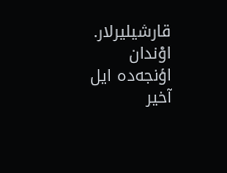قارشیلیرلار. اوْندان اؤنجه‌ده ایل آخیر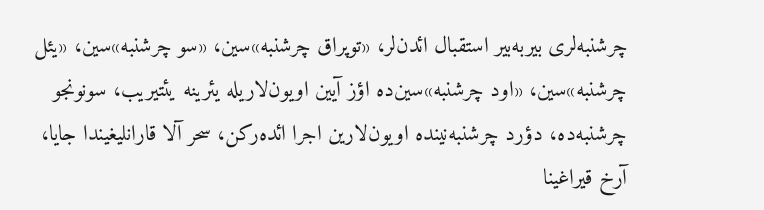چرشنبه‌لری بیربه‌بیر استقبال ائدن‌لر، «توپراق چرشنبه»سین، «سو چرشنبه»سین، «یئل چرشنبه»سین، «اود چرشنبه»سین‌ده اؤز آیین اویون‌لاریله یئرینه یئتیریب، سونونجو چرشنبه‌ده، دؤرد چرشنبه‌نینده اویون‌لارین اجرا ائده‌رکن، سحر آلا قارانلیغیندا جایا، آرخ قیراغینا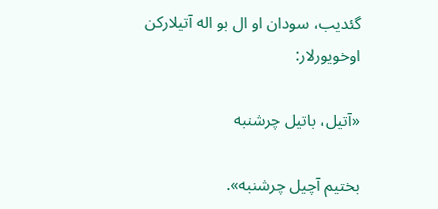گئدیب، سودان او ال بو اله آتیلارکن اوخویورلار:

«آتیل، باتیل چرشنبه

بختیم آچیل چرشنبه».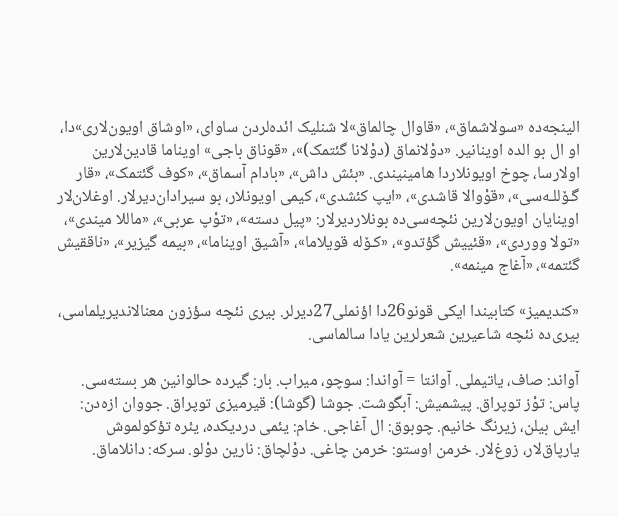الینجه‌ده «سولاشماق»، «قاوال چالماق»لا شنلیک ائده‌لردن ساوای، «اوشاق اویون‌لاری»دا، او ال بو الده اوینانیر. «دوْلانماق (دوْلانا گئتمک)»، «قوناق باجی» اویناما قادین‌لارین اولارسا، چوخ اویونلاردا هامینیندی. «بئش داش»، «بادام آسماق»، «کوف گئتمک»، «قار گـۆللـه‌سی»، «قوْوالا قاشدی»، «ایپ کئشدی»، کیمی اویونلار، بو سیرادان‌دیرلار. اوغلان‌لار اوینایان اویون‌لارین نئچه‌سی‌ده بونلاردیرلار: «پیل دسته»، «توْپ عربی»، «ماللا میندی»، «تولا ووردی»، «قئییش گؤتدو»، «کـۆله قویلاما»، «آشیق اویناما»، «بیمه گیزیر»، «ناققیش گئتمه»، «آغاج مینمه».

«کندیمیز» کتابیندا ایکی قونو26دا اؤنملی27دیرلر. بیری نئچه سؤزون معنالاندیریلماسی، بیری‌ده نئچه شاعیرین شعرلرین یادا سالماسی.

آواند: صاف، یاتیملی. آوانتا = آواندا: سوچو، میراب. بار: گیرده حالوانین هر بسته‌سی. پاس: توْز توپراق. پیشمیش: آبگوشت. جوشا (گوشا): قیرمیزی توپراق. جووان ازه‌دن: ایش بیلن، زیرنگ خانیم. چوبوق: ال آغاجی. خام: یئمی دردیکده، یئره تؤکولموش یارپاق‌لار، زوغ‌لار. خرمن اوستو: خرمن چاغی. دوْلچاق: نارین دوْلو. سرکه: دانلاماق.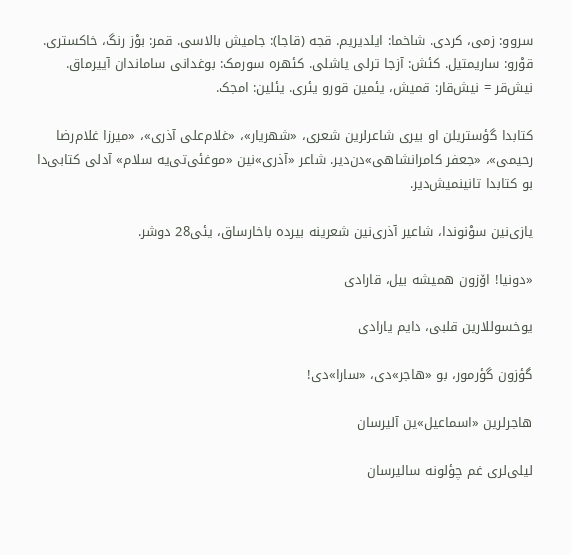سروو: زمی، کردی. شاخما: ایلدیریم. قجه (قاجا): جامیش بالاسی. قمر: بوْز رنگ، خاکستری. قوْرو: ساریمتیل. کئش: آزجا ترلی یاشلی. کئهره سورمک: بوغدانی ساماندان آییرماق. نیش‌قر = نیش‌قار: قمیش، یئمین قورو یئری. یئلین: امجک.

کتابدا گؤستریلن او بیری شاعرلرین شعری، «شهریار»، «غلام‌علی آذری»، «میرزا غلام‌رضا رحیمی»، «جعفر کامرانشاهی»دن‌دیر. شاعر «آذری»نین «موغئی‌تی‌یه سلام» آدلی کتابی‌دا بو کتابدا تانینمیش‌دیر.

یازی‌نین سوْنوندا، شاعیر آذری‌نین شعرینه بیرده باخارساق، یئی28 دوشر.

«دونیا! اۆزون همیشه بیل، قارادی

یوخسوللارین قلبی، دایم یارادی

گؤزون گؤرمور، بو «هاجر»دی، «سارا»دی!

هاجرلرین «اسماعیل»ین آلیرسان

لیلی‌لری غم چؤلونه سالیرسان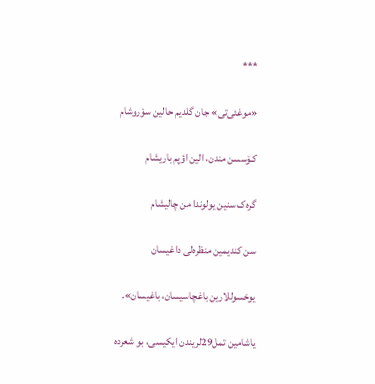***

«موغئی‌تی» جان گلدیم حالین سوْروشام

کـۆسسن مندن، الین اؤپم باریشام

گره‌ک سنین یولوندا من چالیشام

سن کندیمین منظره‌لی داغیسان

یوخسوللارین باغچاسیسان، باغیسان».

یاشامین تمل29لریندن ایکیسی، بو شعرده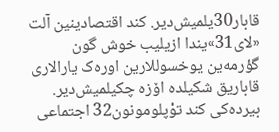قابار30یلمیش‌دیر. کند اقتصادینین آلت «لای31»یندا ازیلیب خوش گون گؤرمه‌ین یوخسوللارین اوره‌ک یارالاری قاباریق شکیلده اۆزه چکیلمیش‌دیر. بیرده‌کی کند توْپلومونون32 اجتماعی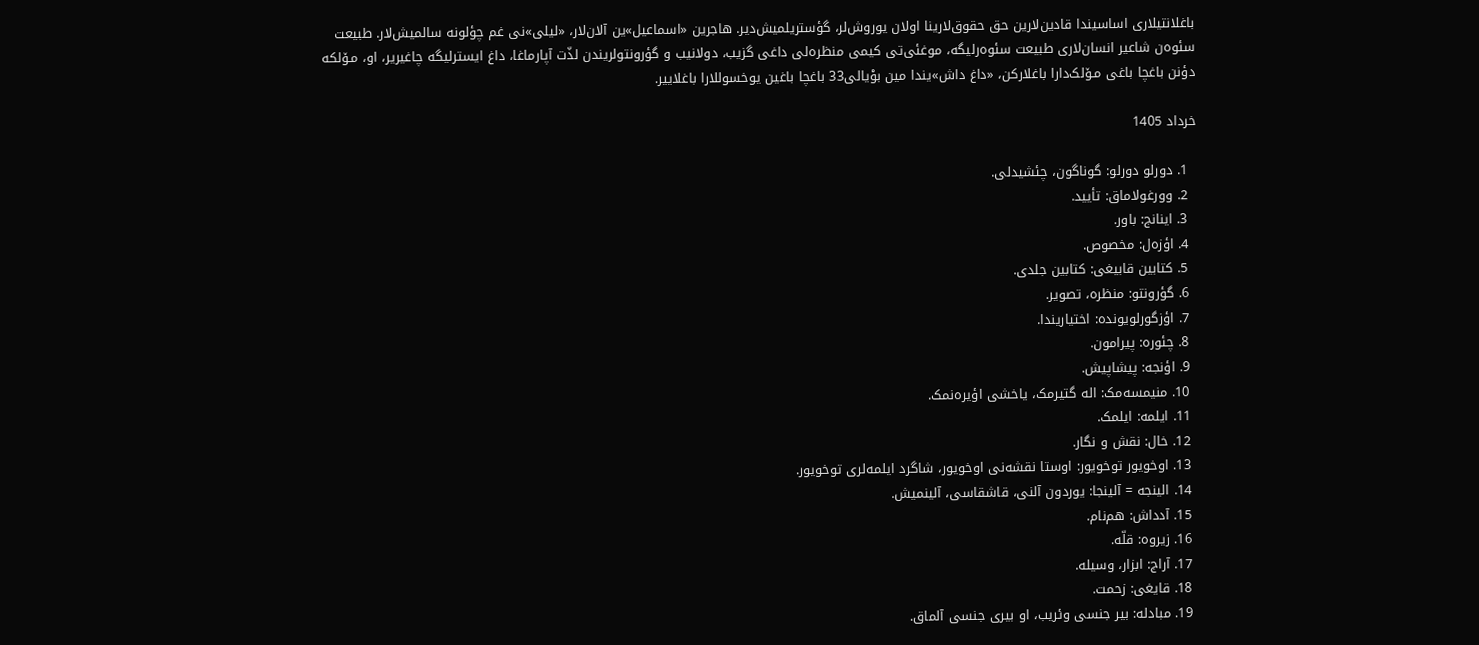باغلانتیلاری اساسیندا قادین‌لارین حق حقوق‌لارینا اولان یوروش‌لر، گؤستریلمیش‌دیر. هاجرین «اسماعیل»ین آلان‌لار، «لیلی»نی غم چؤلونه سالمیش‌لار. طبیعت سئوه‌ن شاعیر انسان‌لاری طبیعت سئوه‌رلیگه، موغئی‌تی کیمی منظره‌لی داغی گزیب، دولانیب و گؤرونتولریندن لذّت آپارماغا، داغ ایسترلیگه چاغیریر، او، مـۆلکه دؤنن باغچا باغی مـۆلک‌دارا باغلارکن، «داغ داش»یندا مین بوْیالی33 باغچا باغین یوخسوللارا باغلاییر.

خرداد 1405

  1. دورلو دورلو: گوناگون، چئشیدلی.
  2. وورغولاماق: تأیید.
  3. اینانج: باور.
  4. اؤزه‌ل: مخصوص.
  5. کتابین قابیغی: کتابین جلدی.
  6. گؤرونتو: منظره، تصویر.
  7. اؤزگورلویونده: اختیاریندا.
  8. چئوره: پیرامون.
  9. اؤنجه: پیشاپیش.
  10. منیمسه‌مک: اله گتیرمک، یاخشی اؤیره‌نمک.
  11. ایلمه: ایلمک.
  12. خال: نقش و نگار.
  13. اوخویور توخویور: اوستا نقشه‌نی اوخویور، شاگرد ایلمه‌لری توخویور.
  14. الینجه = آلینجا: یوردون آلنی، قاشقاسی، آلینمیش.
  15. آدداش: هم‌نام.
  16. زیروه: قلّه.
  17. آراج: ابزار، وسیله.
  18. قایغی: زحمت.
  19. مبادله: بیر جنسی وئریب، او بیری جنسی آلماق.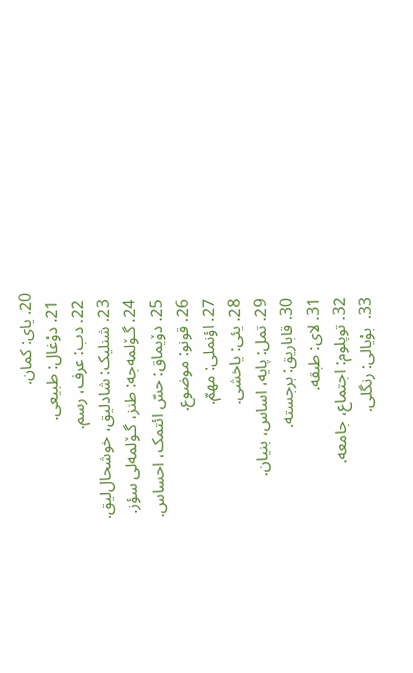20. یای: کمان.
  21. دوْغال: طبیعی.
  22. دب: عرف، رسم.
  23. شنلیک: شادلیق، خوشحال‌لیق.
  24. گـۆلمه‌جه: طنز، گـۆلمه‌لی سؤز.
  25. دۆیماق: حسّ ائتمک، احساس.
  26. قونو: موضوع.
  27. اؤنملی: مهمّ.
  28. یئی: یاخشی.
  29. تمل: پایه، اساس، بنیان.
  30. قاباریق: برجسته.
  31. لای: طبقه.
  32. توپلوم: اجتماع، جامعه.
  33.  بوْیالی: رنگلی.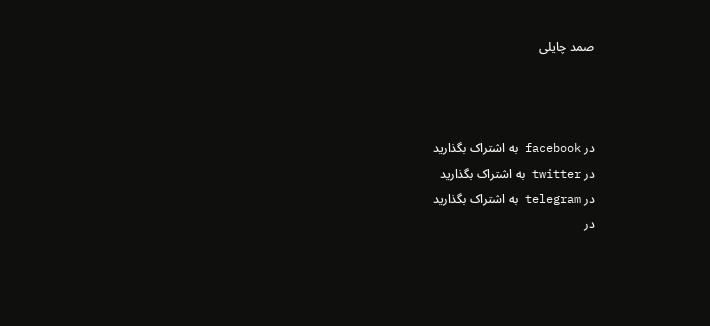صمد چایلی



در facebook به اشتراک بگذارید
در twitter به اشتراک بگذارید
در telegram به اشتراک بگذارید
در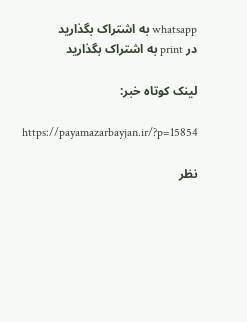whatsapp به اشتراک بگذارید
در print به اشتراک بگذارید

لینک کوتاه خبر:

https://payamazarbayjan.ir/?p=15854

نظر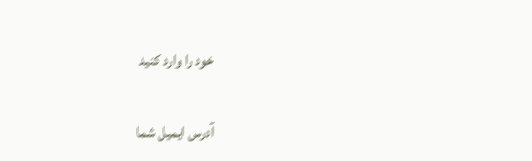خود را وارد کنید

آدرس ایمیل شما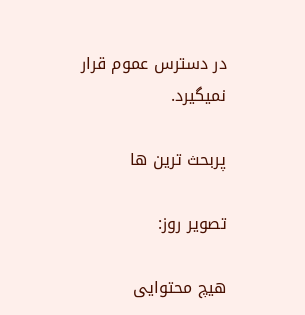در دسترس عموم قرار نمیگیرد.

پربحث ترین ها

تصویر روز:

هیچ محتوایی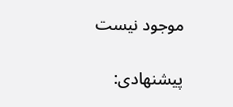موجود نیست

پیشنهادی: